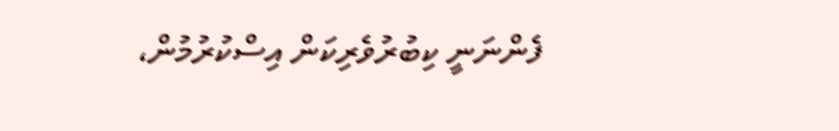ފެންނަނީ ކިބުރުވެރިކަން އިސްކުރުމުން،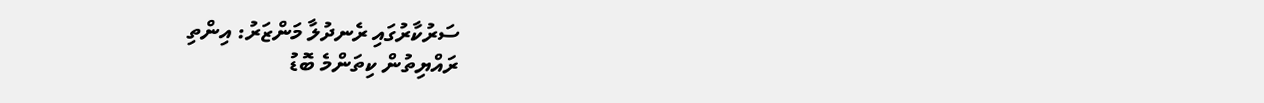ސަރުކާރުގައި ރެނދުލާ މަންޒަރު: އިންތި
ރައްޔިތުން ކިތަންމެ ބޮޑު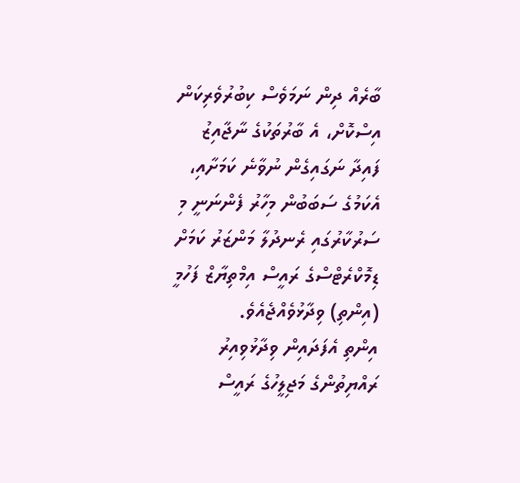ބާރެއް ދިން ނަމަވެސް ކިބުރުވެރިކަން އިސްކޮށް، އެ ބާރުތަކުގެ ނާޖާއިޒު ފައިދާ ނަގައިގެން ނުވާނެ ކަމަށާއި، އެކަމުގެ ސަބަބުން މިހާރު ފެންނަނީ މި ސަރުކާރުގައި ރެނދުލާ މަންޒަރު ކަމަށް ޑިމޮކްރެޓްސްގެ ރައީސް އިމްތިޔާޒް ފަހުމީ (އިންތި) ވިދާޅުވެއްޖެއެވެ.
އިންތި އެފަދައިން ވިދާޅުވިއިރު ރައްޔިތުންގެ މަޖިލީހުގެ ރައީސް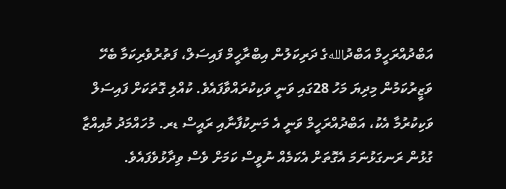އަބްދުއްރަހީމް އަބްދުاللهގެ ދަރިކަލުން އިބްރާހީމް ފައިސަލް، ފަތުރުވެރިކަމާ ބެހޭ ވަޒީރުކަމުން މިދިޔަ މަހު 28ގައި ވަނީ ވަކިކުރައްވާފައެވެ. ކުއްލި ގޮތަކަށް ފައިސަލް ވަކިކުރުމާ އެކު، އަބްދުއްރަހީމް ވަނީ އެ މަނިކުފާނާއި ރައީސް ޑރ. މުހައްމަދު މުއިއްޒާ ގުޅުން ރަނގަޅުނަމަ އެގޮތަށް އެކަމެއް ނުވީސް ކަމަށް ވެސް ވިދާޅުވެފައެވެ.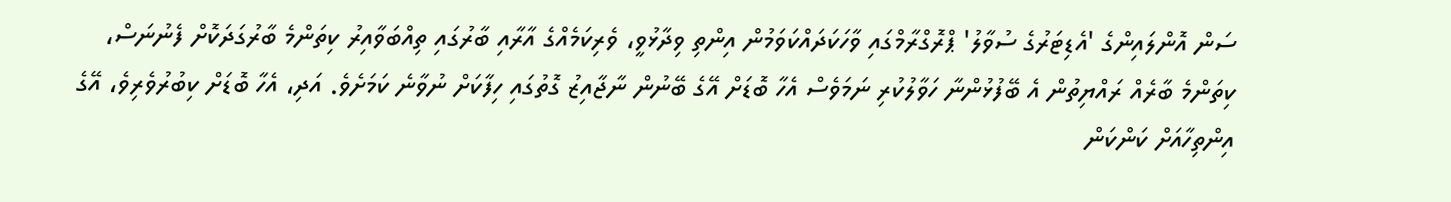ސަން އޮންލައިންގެ 'އެޑިޓަރުގެ ސުވާލު' ޕްރޮގްރާމްގައި ވާހަކަދައްކަވަމުން އިންތި ވިދާޅުވީ، ވެރިކަމެއްގެ އާރާއި ބާރުގައި ތިއްބަވާއިރު ކިތަންމެ ބާރުގަދަކޮށް ފެނުނަސް، ކިތަންމެ ބާރެއް ރައްޔިތުން އެ ބޭފުޅުންނާ ހަވާލުކުރި ނަމަވެސް އެހާ ބޮޑަށް އޭގެ ބޭނުން ނާޖާއިޒު ގޮތުގައި ހިފާކަށް ނުވާނެ ކަމަށެވެ. އަދި، އެހާ ބޮޑަށް ކިބުރުވެރިވެ، އޭގެ އިންތިހާއަށް ކަންކަން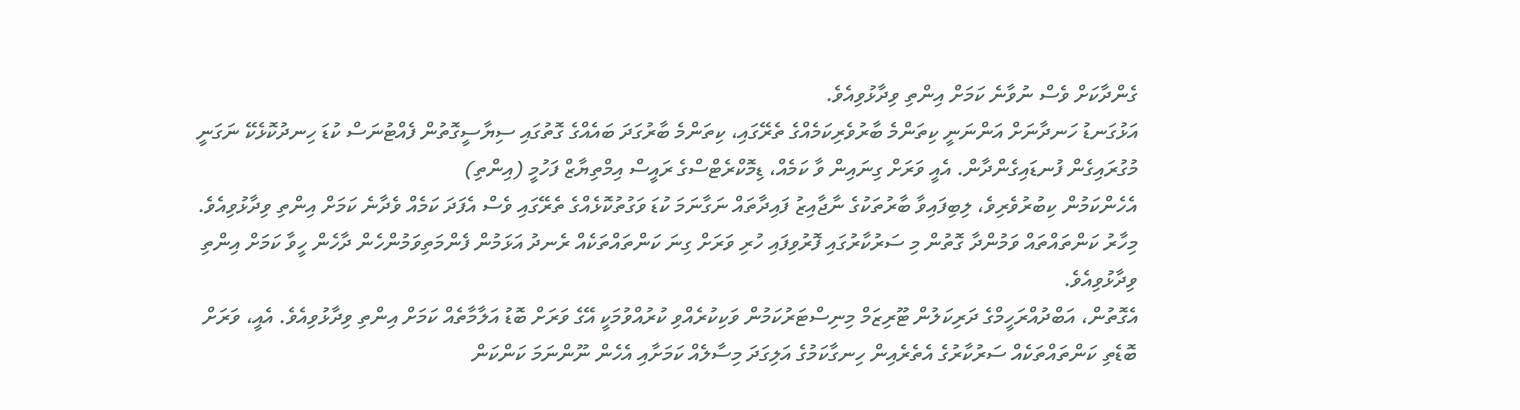ގެންދާކަށް ވެސް ނުވާނެ ކަމަށް އިންތި ވިދާޅުވިއެވެ.
އަޅުގަނޑު ހަނދާނަށް އަންނަނީ ކިތަންމެ ބާރުވެރިކަމެއްގެ ތެރޭގައި، ކިތަންމެ ބާރުގަދަ ބައެއްގެ ގޮތުގައި ސިޔާސީގޮތުން ފެއްޓުނަސް ކުޑަ ހިނދުކޮޅެކޭ ނަގަނީ މުގުރައިގެން ފުނޑައިގެންދާން. އެއީ ވަރަށް ގިނައިން ވާ ކަމެއް، ޑިމޮކްރެޓްސްގެ ރައީސް އިމްތިޔާޒް ފަހުމީ (އިންތި)
އެހެންކަމުން ކިބުރުވެރިވެ، ލިބިފައިވާ ބާރުތަކުގެ ނާޖާއިޒު ފައިދާތައް ނަގާނަމަ ކުޑަ ވަގުތުކޮޅެއްގެ ތެރޭގައި ވެސް އެފަދަ ކަމެއް ވެދާނެ ކަމަށް އިންތި ވިދާޅުވިއެވެ.
މިހާރު ކަންތައްތައް ވަމުންދާ ގޮތުން މި ސަރުކާރުގައި ފޮރުވިފައި ހުރި ވަރަށް ގިނަ ކަންތައްތަކެއް ރެނދު އަޅަމުން ފެންމަތިވަމުންހެން ދާހެން ހީވާ ކަމަށް އިންތި ވިދާޅުވިއެވެ.
އެގޮތުން، އަބްދުއްރަހީމްގެ ދަރިކަލުން ޓޫރިޒަމް މިނިސްޓަރުކަމުން ވަކިކުރެއްވި ކުރުއްވުމަކީ އޭގެ ވަރަށް ބޮޑު އަލާމާތެއް ކަމަށް އިންތި ވިދާޅުވިއެވެ. އެއީ، ވަރަށް ބޮޑެތި ކަންތައްތަކެއް ސަރުކާރުގެ އެތެރެއިން ހިނގާކަމުގެ އަލިގަދަ މިސާލެއް ކަމަށާއި އެހެން ނޫންނަމަ ކަންކަން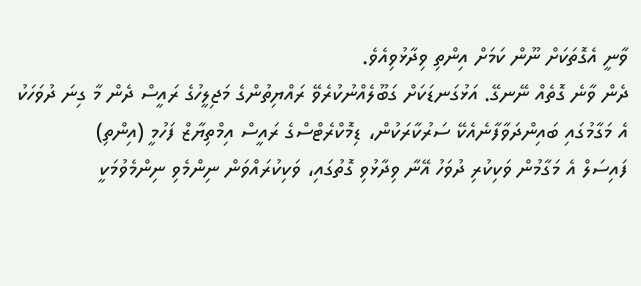ވާނީ އެގޮތަކަށް ނޫން ކަމަށް އިންތި ވިދާޅުވިއެވެ.
ދެން ވާނެ ގޮތެއް ނޭނގޭ. އަޅުގަނޑަކަށް ގަބޫލެއްނުކުރެވޭ ރައްޔިތުންގެ މަޖިލީހުގެ ރައީސް ދެން މާ ގިނަ ދުވަހަކު އެ މަގާމުގައި ބައިންދަވާފާނެއެކޭ ސަރުކާރަކުން، ޑިމޮކްރެޓްސްގެ ރައީސް އިމްތިޔާޒް ފަހުމީ (އިންތި)
ފައިސަލް އެ މަގާމުން ވަކިކުރި ދުވަހު އޭނާ ވިދާޅުވި ގޮތުގައި، ވަކިކުރައްވަން ނިންމެވި ނިންމެވުމަކީ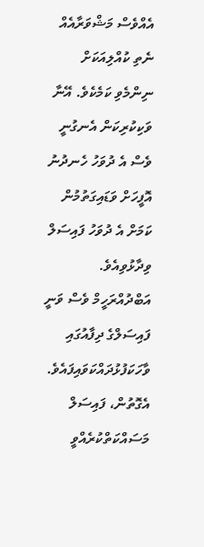އެއްވެސް މަޝްވަރާއެއް ނެތި ކުއްލިއަކަށް ނިންމެވި ކަމެކެވެ. އޭނާ ވަކިކުރިކަން އެނގުނީ ވެސް އެ ދުވަހު ހެނދުނު އޮފީހަށް ވަޑައިގަތުމުން ކަމަށް އެ ދުވަހު ފައިސަލް ވިދާޅުވިއެވެ.
އަބްދުއްރަހީމް ވެސް ވަނީ ފައިސަލްގެ ދިފާއުގައި ވާހަކަފުޅުދައްކަވައިފައެވެ. އެގޮތުން، ފައިސަލް މަސައްކަތްކުރެއްވީ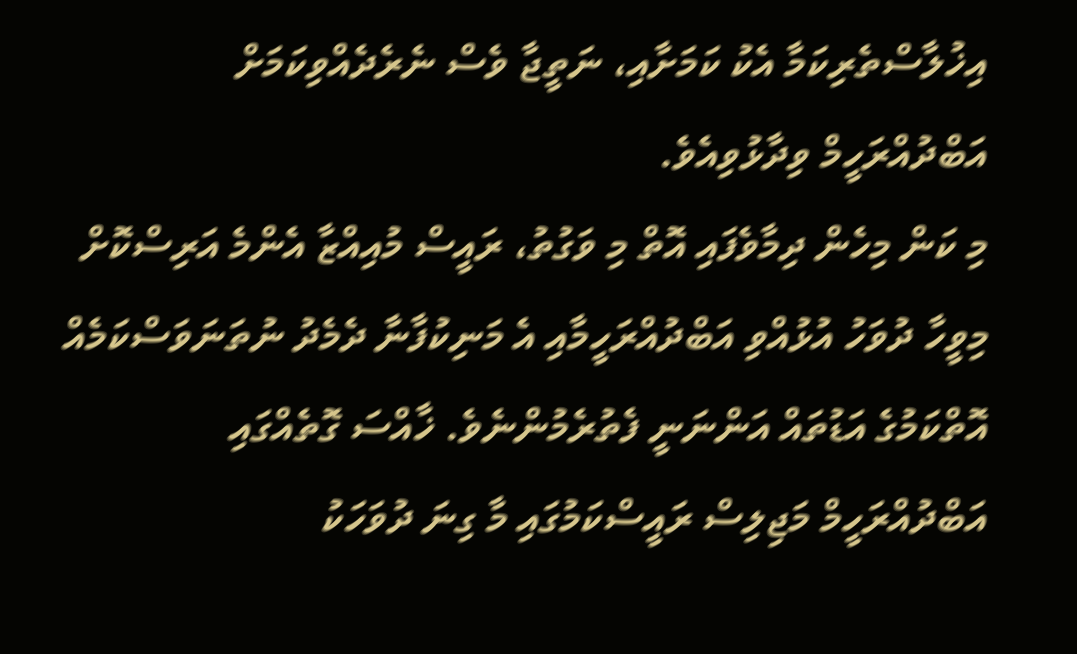އިޚުލާސްތެރިކަމާ އެކު ކަމަށާއި، ނަތީޖާ ވެސް ނެރެދެއްވިކަމަށް އަބްދުއްރަހީމް ވިދާޅުވިއެވެ.
މި ކަން މިހެން ދިމާވެފައި އޮތް މި ވަގުތު، ރައީސް މުއިއްޒާ އެންމެ އަރިސްކޮށް މިވީހާ ދުވަހު އުޅުއްވި އަބްދުއްރަހީމާއި އެ މަނިކުފާނާ ދެމެދު ނުތަނަވަސްކަމެއް އޮތްކަމުގެ އަޑުތައް އަންނަނީ ފެތުރެމުންނެވެ. ޚާއްސަ ގޮތެއްގައި އަބްދުއްރަހީމް މަޖިލިސް ރައީސްކަމުގައި މާ ގިނަ ދުވަހަކު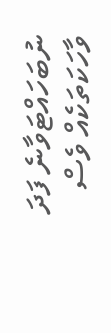ނުބަހައްޓަވާނެ ފަދަ ވާހަކަތަކެއް ވެސް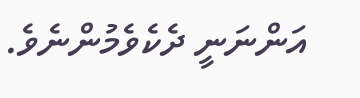އަންނަނީ ދެކެވެމުންނެވެ.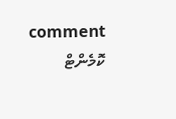comment ކޮމެންޓް